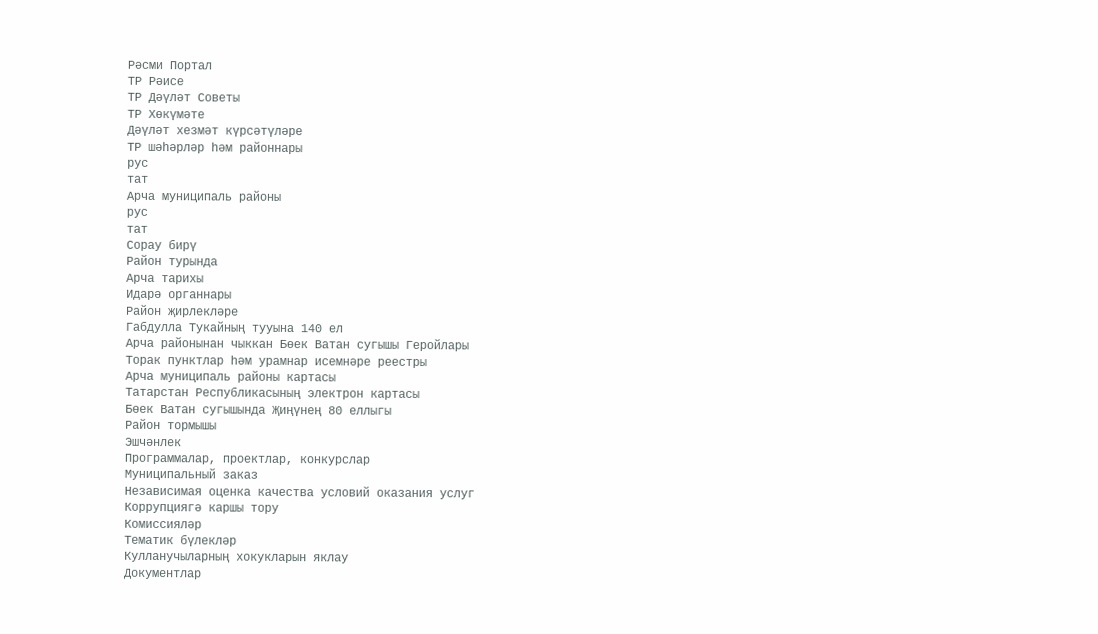Рәсми Портал
ТР Рәисе
ТР Дәүләт Советы
ТР Хөкүмәте
Дәүләт хезмәт күрсәтүләре
ТР шәһәрләр һәм районнары
рус
тат
Арча муниципаль районы
рус
тат
Сорау бирү
Район турында
Арча тарихы
Идарә органнары
Район җирлекләре
Габдулла Тукайның тууына 140 ел
Арча районынан чыккан Бөек Ватан сугышы Геройлары
Торак пунктлар һәм урамнар исемнәре реестры
Арча муниципаль районы картасы
Татарстан Республикасының электрон картасы
Бөек Ватан сугышында Җиңүнең 80 еллыгы
Район тормышы
Эшчәнлек
Программалар, проектлар, конкурслар
Муниципальный заказ
Независимая оценка качества условий оказания услуг
Коррупциягә каршы тору
Комиссияләр
Тематик бүлекләр
Кулланучыларның хокукларын яклау
Документлар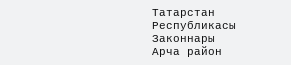Татарстан Республикасы Законнары
Арча район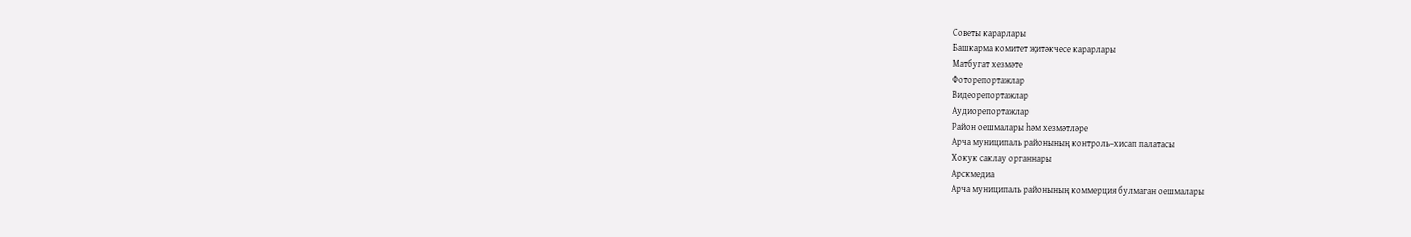Советы карарлары
Башкарма комитет җитәкчесе карарлары
Матбугат хезмәте
Фоторепортажлар
Видеорепортажлар
Аудиорепортажлар
Район оешмалары һәм хезмәтләре
Арча муниципаль районының контроль–хисап палатасы
Хокук саклау органнары
Арскмедиа
Арча муниципаль районының коммерция булмаган оешмалары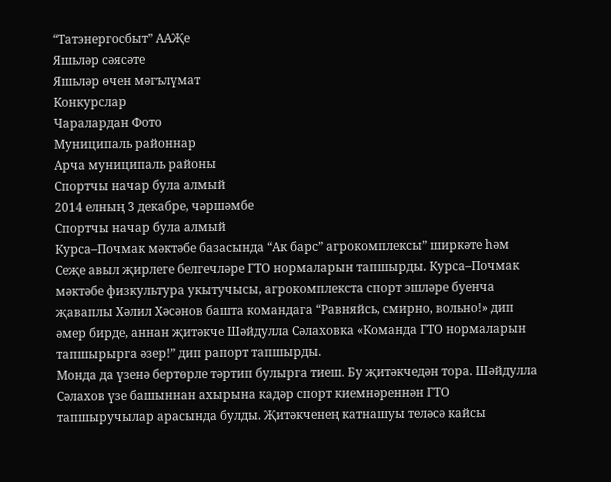“Татэнергосбыт” ААҖе
Яшьләр сәясәте
Яшьләр өчен мәгълүмат
Конкурслар
Чаралардан Фото
Муниципаль районнар
Арча муниципаль районы
Спортчы начар була алмый
2014 елның 3 декабре, чәршәмбе
Спортчы начар була алмый
Курса–Почмак мәктәбе базасында “Ак барс” агрокомплексы” ширкәте һәм Сеҗе авыл җирлеге белгечләре ГТО нормаларын тапшырды. Курса–Почмак мәктәбе физкультура укытучысы, агрокомплекста спорт эшләре буенча җаваплы Хәлил Хәсәнов башта командага “Равняйсь, смирно, вольно!» дип әмер бирде, аннан җитәкче Шәйдулла Сәлаховка «Команда ГТО нормаларын тапшырырга әзер!” дип рапорт тапшырды.
Монда да үзенә бертөрле тәртип булырга тиеш. Бу җитәкчедән тора. Шәйдулла Сәлахов үзе башыннан ахырына кадәр спорт киемнәреннән ГТО тапшыручылар арасында булды. Җитәкченең катнашуы теләсә кайсы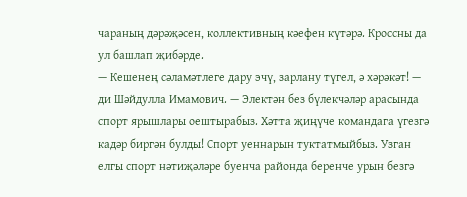чараның дәрәҗәсен, коллективның кәефен күтәрә. Кроссны да ул башлап җибәрде.
— Кешенең сәламәтлеге дару эчү, зарлану түгел, ә хәрәкәт! — ди Шәйдулла Имамович. — Электән без бүлекчәләр арасында спорт ярышлары оештырабыз. Хәтта җиңүче командага үгезгә кадәр биргән булды! Спорт уеннарын туктатмыйбыз. Узган елгы спорт нәтиҗәләре буенча районда беренче урын безгә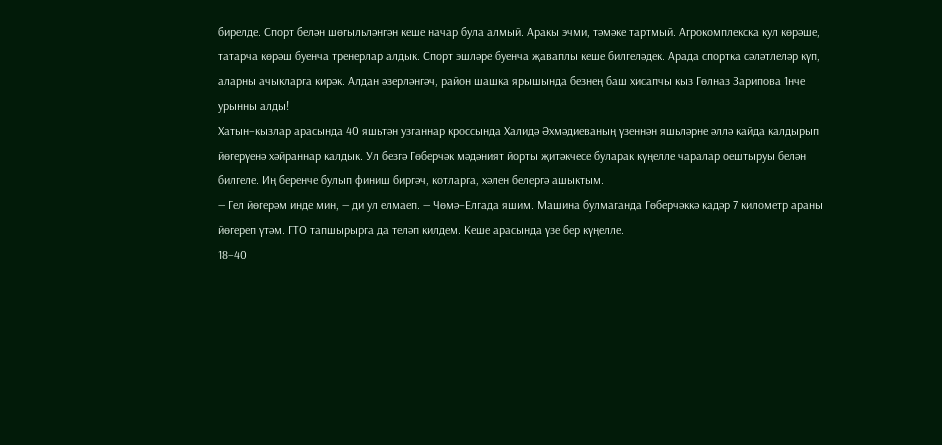бирелде. Спорт белән шөгыльләнгән кеше начар була алмый. Аракы эчми, тәмәке тартмый. Агрокомплекска кул көрәше, татарча көрәш буенча тренерлар алдык. Спорт эшләре буенча җаваплы кеше билгеләдек. Арада спортка сәләтлеләр күп, аларны ачыкларга кирәк. Алдан әзерләнгәч, район шашка ярышында безнең баш хисапчы кыз Гөлназ Зарипова 1нче урынны алды!
Хатын–кызлар арасында 40 яшьтән узганнар кроссында Халидә Әхмәдиеваның үзеннән яшьләрне әллә кайда калдырып йөгерүенә хәйраннар калдык. Ул безгә Гөберчәк мәдәният йорты җитәкчесе буларак күңелле чаралар оештыруы белән билгеле. Иң беренче булып финиш биргәч, котларга, хәлен белергә ашыктым.
— Гел йөгерәм инде мин, — ди ул елмаеп. — Чөмә–Елгада яшим. Машина булмаганда Гөберчәккә кадәр 7 километр араны йөгереп үтәм. ГТО тапшырырга да теләп килдем. Кеше арасында үзе бер күңелле.
18–40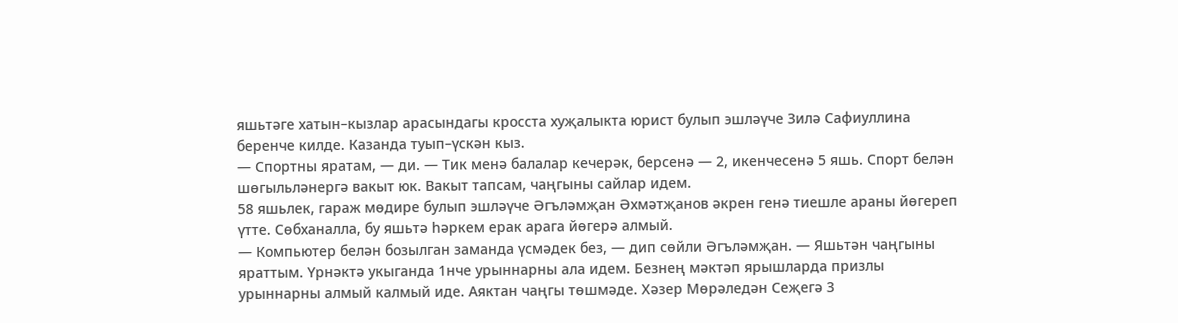яшьтәге хатын–кызлар арасындагы кросста хуҗалыкта юрист булып эшләүче Зилә Сафиуллина беренче килде. Казанда туып–үскән кыз.
— Спортны яратам, — ди. — Тик менә балалар кечерәк, берсенә — 2, икенчесенә 5 яшь. Спорт белән шөгыльләнергә вакыт юк. Вакыт тапсам, чаңгыны сайлар идем.
58 яшьлек, гараж мөдире булып эшләүче Әгъләмҗан Әхмәтҗанов әкрен генә тиешле араны йөгереп үтте. Сөбханалла, бу яшьтә һәркем ерак арага йөгерә алмый.
— Компьютер белән бозылган заманда үсмәдек без, — дип сөйли Әгъләмҗан. — Яшьтән чаңгыны яраттым. Үрнәктә укыганда 1нче урыннарны ала идем. Безнең мәктәп ярышларда призлы урыннарны алмый калмый иде. Аяктан чаңгы төшмәде. Хәзер Мөрәледән Сеҗегә 3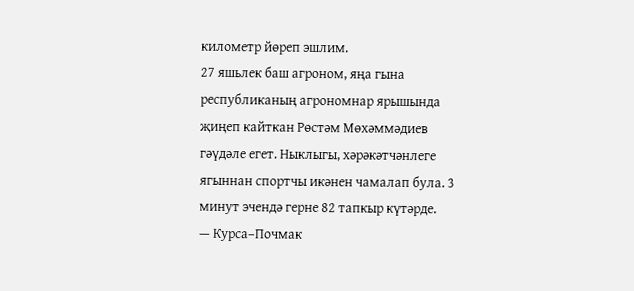километр йөреп эшлим.
27 яшьлек баш агроном, яңа гына республиканың агрономнар ярышында җиңеп кайткан Рөстәм Мөхәммәдиев гәүдәле егет. Ныклыгы, хәрәкәтчәнлеге ягыннан спортчы икәнен чамалап була. 3 минут эчендә герне 82 тапкыр күтәрде.
— Курса–Почмак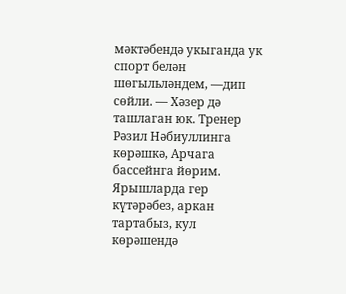мәктәбендә укыганда ук спорт белән шөгыльләндем, —дип сөйли. — Хәзер дә ташлаган юк. Тренер Рәзил Нәбиуллинга көрәшкә, Арчага бассейнга йөрим. Ярышларда гер күтәрәбез, аркан тартабыз, кул көрәшендә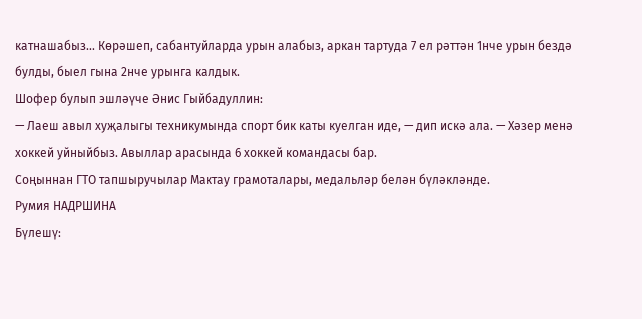катнашабыз... Көрәшеп, сабантуйларда урын алабыз, аркан тартуда 7 ел рәттән 1нче урын бездә булды, быел гына 2нче урынга калдык.
Шофер булып эшләүче Әнис Гыйбадуллин:
— Лаеш авыл хуҗалыгы техникумында спорт бик каты куелган иде, — дип искә ала. — Хәзер менә хоккей уйныйбыз. Авыллар арасында 6 хоккей командасы бар.
Соңыннан ГТО тапшыручылар Мактау грамоталары, медальләр белән бүләкләнде.
Румия НАДРШИНА
Бүлешү: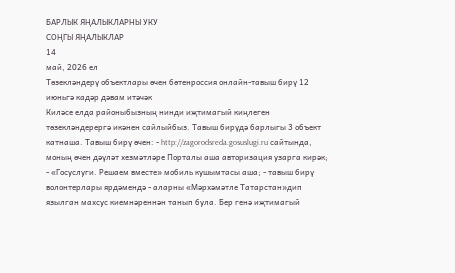БАРЛЫК ЯҢАЛЫКЛАРНЫ УКУ
СОҢГЫ ЯҢАЛЫКЛАР
14
май, 2026 ел
Төзекләндерү объектлары өчен бөтенроссия онлайн-тавыш бирү 12 июньгә кадәр дәвам итәчәк
Киләсе елда районыбызның нинди иҗтимагый киңлеген төзекләндерергә икәнен сайлыйбыз. Тавыш бирүдә барлыгы 3 объект катнаша. Тавыш бирү өчен: - http://zagorodsreda.gosuslugi.ru сайтында, моның өчен дәүләт хезмәтләре Порталы аша авторизация узарга кирәк; - «Госуслуги. Решаем вместе» мобиль кушымтасы аша; - тавыш бирү волонтерлары ярдәмендә - аларны «Мәрхәмәтле Татарстан»дип язылган махсус киемнәреннән танып була. Бер генә иҗтимагый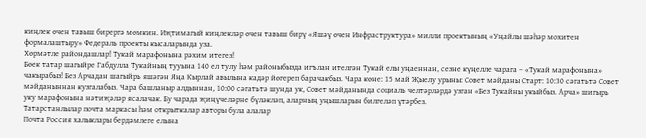киңлек өчен тавыш бирергә мөмкин. Иҗтимагый киңлекләр өчен тавыш бирү «Яшәү өчен Инфраструктура» милли проектының «Уңайлы шәһәр мохитен формалаштыру» Федераль проекты кысаларында уза.
Хөрмәтле райондашлар! Тукай марафонына рәхим итегез!
Бөек татар шагыйре Габдулла Тукайның тууына 140 ел тулу һәм районыбызда игълан ителгән Тукай елы уңаеннан, сезне күңелле чарага – «Тукай марафонына» чакырабыз! Без Арчадан шагыйрь яшәгән Яңа Кырлай авылына кадәр йөгереп барачакбыз. Чара көне: 15 май Җыелу урыны: Совет мәйданы Старт: 10:30 сәгатьтә Совет мәйданыннан кузгалабыз. Чара башланыр алдыннан, 10:00 сәгатьтә шунда ук, Совет мәйданында социаль челтәрләрдә узган «Без Тукайны укыйбыз. Арча» шигырь уку марафонына нәтиҗәләр ясалачак. Бу чарада җиңүчеләрне бүләкләп, аларның уңышларын билгеләп үтәрбез.
Татарстанлылар почта маркасы һәм открыткалар авторы була алалар
Почта Россия халыклары бердәмлеге елына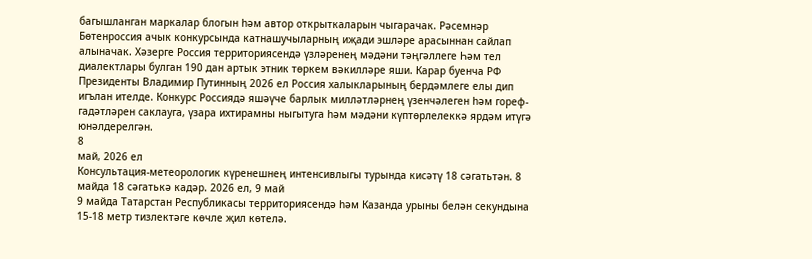багышланган маркалар блогын һәм автор открыткаларын чыгарачак. Рәсемнәр Бөтенроссия ачык конкурсында катнашучыларның иҗади эшләре арасыннан сайлап алыначак. Хәзерге Россия территориясендә үзләренең мәдәни тәңгәллеге Һәм тел диалектлары булган 190 дан артык этник төркем вәкилләре яши. Карар буенча РФ Президенты Владимир Путинның 2026 ел Россия халыкларының бердәмлеге елы дип игълан ителде. Конкурс Россиядә яшәүче барлык милләтләрнең үзенчәлеген һәм гореф-гадәтләрен саклауга, үзара ихтирамны ныгытуга һәм мәдәни күптөрлелеккә ярдәм итүгә юнәлдерелгән.
8
май, 2026 ел
Консультация-метеорологик күренешнең интенсивлыгы турында кисәтү 18 сәгатьтән. 8 майда 18 сәгатькә кадәр. 2026 ел, 9 май
9 майда Татарстан Республикасы территориясендә һәм Казанда урыны белән секундына 15-18 метр тизлектәге көчле җил көтелә.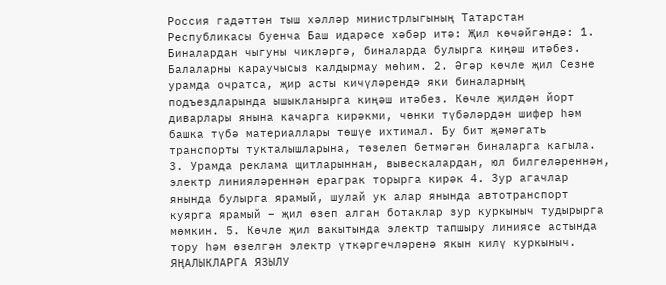Россия гадәттән тыш хәлләр министрлыгының Татарстан Республикасы буенча Баш идарәсе хәбәр итә: Җил көчәйгәндә: 1. Биналардан чыгуны чикләргә, биналарда булырга киңәш итәбез. Балаларны караучысыз калдырмау мөһим. 2. Әгәр көчле җил Сезне урамда очратса, җир асты кичүләрендә яки биналарның подъездларында ышыкланырга киңәш итәбез. Көчле җилдән йорт диварлары янына качарга кирәкми, чөнки түбәләрдән шифер һәм башка түбә материаллары төшүе ихтимал. Бу бит җәмәгать транспорты тукталышларына, төзелеп бетмәгән биналарга кагыла. 3. Урамда реклама щитларыннан, вывескалардан, юл билгеләреннән, электр линияләреннән ераграк торырга кирәк 4. Зур агачлар янында булырга ярамый, шулай ук алар янында автотранспорт куярга ярамый – җил өзеп алган ботаклар зур куркыныч тудырырга мөмкин. 5. Көчле җил вакытында электр тапшыру линиясе астында тору һәм өзелгән электр үткәргечләренә якын килү куркыныч.
ЯҢАЛЫКЛАРГА ЯЗЫЛУ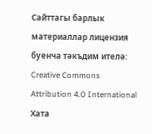Сайттагы барлык материаллар лицензия буенча тәкъдим ителә:
Creative Commons Attribution 4.0 International
Хата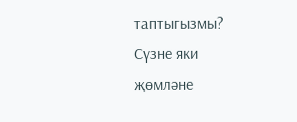таптыгызмы?
Сүзне яки җөмләне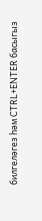билгеләгез һәм CTRL+ENTER басыгыз